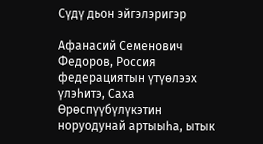Сүдү дьон эйгэлэригэр

Афанасий Семенович Федоров, Россия федерациятын үтүөлээх үлэһитэ, Саха Өрөспүүбүлүкэтин норуодунай артыыһа, ытык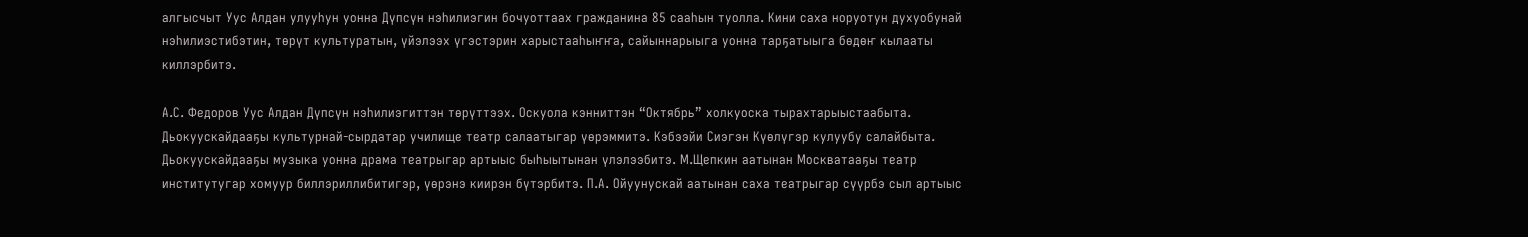алгысчыт Уус Алдан улууһун уонна Дүпсүн нэһилиэгин бочуоттаах гражданина 85 сааһын туолла. Кини саха норуотун духуобунай нэһилиэстибэтин, төрүт культуратын, үйэлээх үгэстэрин харыстааһыҥҥа, сайыннарыыга уонна тарҕатыыга бөдөҥ кылааты киллэрбитэ.

А.С. Федоров Уус Алдан Дүпсүн нэһилиэгиттэн төрүттээх. Оскуола кэнниттэн “Октябрь” холкуоска тырахтарыыстаабыта. Дьокуускайдааҕы культурнай-сырдатар училище театр салаатыгар үөрэммитэ. Кэбээйи Сиэгэн Күөлүгэр кулуубу салайбыта. Дьокуускайдааҕы музыка уонна драма театрыгар артыыс быһыытынан үлэлээбитэ. М.Щепкин аатынан Москватааҕы театр институтугар хомуур биллэриллибитигэр, үөрэнэ киирэн бүтэрбитэ. П.А. Ойуунускай аатынан саха театрыгар сүүрбэ сыл артыыс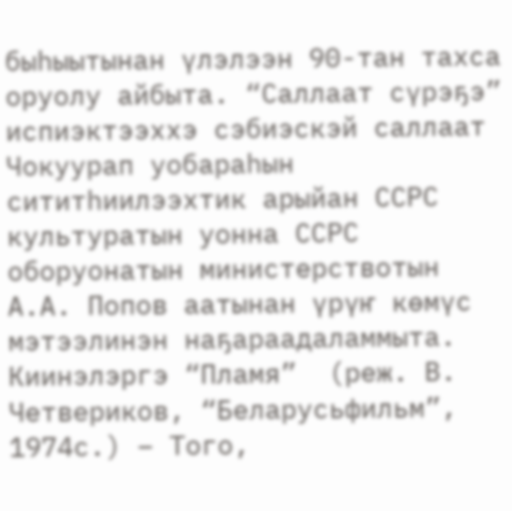быһыытынан үлэлээн 90-тан тахса оруолу айбыта. “Саллаат сүрэҕэ” испиэктээххэ сэбиэскэй саллаат Чокуурап уобараһын сититһиилээхтик арыйан ССРС культуратын уонна ССРС оборуонатын министерствотын А.А. Попов аатынан үрүҥ көмүс мэтээлинэн наҕараадаламмыта. Киинэлэргэ “Пламя”  (реж. В. Четвериков, “Беларусьфильм”, 1974с.) – Того,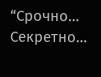“Срочно… Секретно…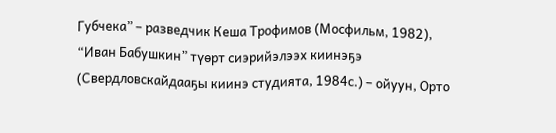Губчека” – разведчик Кеша Трофимов (Мосфильм, 1982), “Иван Бабушкин” түөрт сиэрийэлээх киинэҕэ (Свердловскайдааҕы киинэ студията, 1984с.) – ойуун, Орто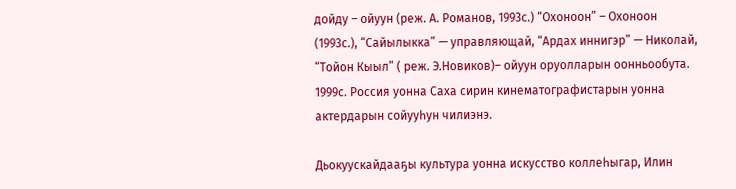дойду – ойуун (реж. А. Романов, 1993с.) “Охоноон” – Охоноон (1993с.), “Сайылыкка” — управляющай, “Ардах иннигэр” — Николай, “Тойон Кыыл” ( реж. Э.Новиков)– ойуун оруолларын оонньообута. 1999с. Россия уонна Саха сирин кинематографистарын уонна актердарын сойууһун чилиэнэ.

Дьокуускайдааҕы культура уонна искусство коллеһыгар, Илин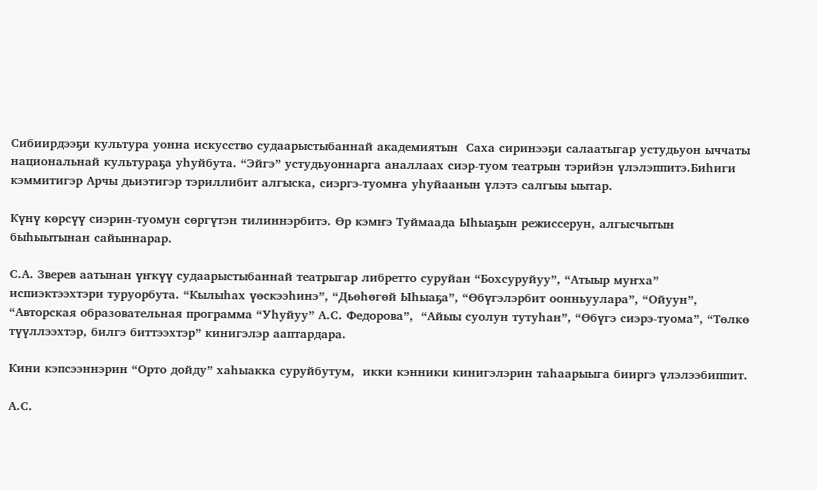Сибиирдээҕи культура уонна искусство судаарыстыбаннай академиятын  Саха сиринээҕи салаатыгар устудьуон ыччаты национальнай культураҕа уһуйбута. “Эйгэ” устудьуоннарга аналлаах сиэр-туом театрын тэрийэн үлэлэппитэ.Биһиги кэммитигэр Арчы дьиэтигэр тэриллибит алгыска, сиэргэ-туомҥа уһуйаанын үлэтэ салгыы ыытар.

Күнү көрсүү сиэрин-туомун сөргүтэн тилиннэрбитэ. Өр кэмҥэ Туймаада Ыһыаҕын режиссерун, алгысчытын быһыытынан сайыннарар.

С.А. Зверев аатынан үҥкүү судаарыстыбаннай театрыгар либретто суруйан “Бохсуруйуу”, “Атыыр муҥха” испиэктээхтэри туруорбута. “Кылыһах үөскээһинэ”, “Дьөһөгөй Ыһыаҕа”, “Өбүгэлэрбит оонньуулара”, “Ойуун”, “Авторская образовательная программа “Уһуйуу” А.С. Федорова”,  “Айыы суолун тутуһан”, “Өбүгэ сиэрэ-туома”, “Төлкө түүллээхтэр, билгэ биттээхтэр” кинигэлэр ааптардара.

Кини кэпсээннэрин “Орто дойду” хаһыакка суруйбутум,  икки кэнники кинигэлэрин таһаарыыга бииргэ үлэлээбиппит.

А.С.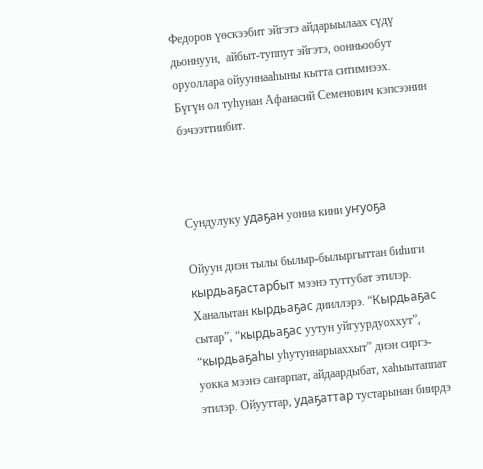Федоров үөскээбит эйгэтэ айдарыылаах сүдү дьоннуун,  айбыт-туппут эйгэтэ, оонньообут оруоллара ойууннааһыны кытта ситимнээх.  Бүгүн ол туһунан Афанасий Семенович кэпсээнин бэчээттиибит.



Сундулуку удаҕан уонна кини уҥуоҕа

Ойуун диэн тылы былыр-былыргыттан биһиги кырдьаҕастарбыт мээнэ туттубат этилэр. Ханалытан кырдьаҕас дииллэрэ. “Кырдьаҕас сытар”, “кырдьаҕас уутун уйгуурдуоххут”, “кырдьаҕаһы уһутуннарыаххыт” диэн сиргэ-уокка мээнэ саҥарпат, айдаардыбат, хаһыытаппат этилэр. Ойууттар, удаҕаттар тустарынан биирдэ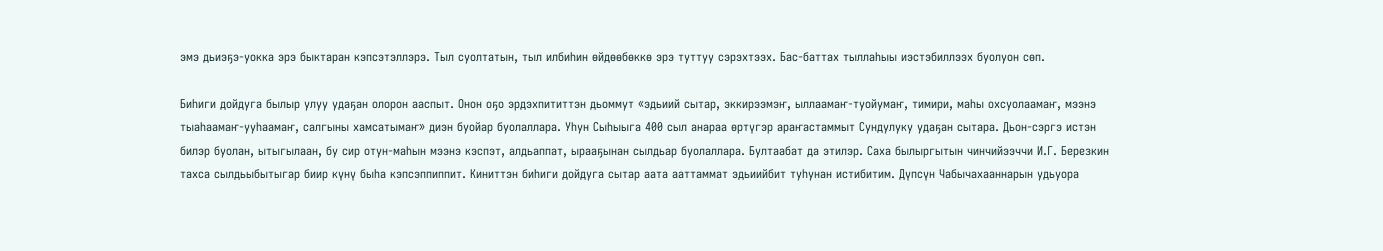эмэ дьиэҕэ-уокка эрэ быктаран кэпсэтэллэрэ. Тыл суолтатын, тыл илбиһин өйдөөбөккө эрэ туттуу сэрэхтээх. Бас-баттах тыллаһыы иэстэбиллээх буолуон сөп.

Биһиги дойдуга былыр улуу удаҕан олорон ааспыт. Онон оҕо эрдэхпититтэн дьоммут «эдьиий сытар, эккирээмэҥ, ыллаамаҥ-туойумаҥ, тимири, маһы охсуолаамаҥ, мээнэ тыаһаамаҥ-ууһаамаҥ, салгыны хамсатымаҥ» диэн буойар буолаллара. Уһун Сыһыыга 400 сыл анараа өртүгэр араҥастаммыт Сундулуку удаҕан сытара. Дьон-сэргэ истэн билэр буолан, ытыгылаан, бу сир отун-маһын мээнэ кэспэт, алдьаппат, ырааҕынан сылдьар буолаллара. Бултаабат да этилэр. Саха былыргытын чинчийээччи И.Г. Березкин тахса сылдьыбытыгар биир күнү быһа кэпсэппиппит. Киниттэн биһиги дойдуга сытар аата ааттаммат эдьиийбит туһунан истибитим. Дүпсүн Чабычахааннарын удьуора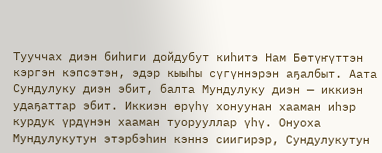Тууччах диэн биһиги дойдубут киһитэ Нам Бөтүҥүттэн кэргэн кэпсэтэн, эдэр кыыһы сүгүннэрэн аҕалбыт. Аата Сундулуку диэн эбит, балта Мундулуку диэн — иккиэн удаҕаттар эбит. Иккиэн өрүһү хонуунан хааман иһэр курдук үрдүнэн хааман туорууллар үһү. Онуоха Мундулукутун этэрбэһин кэннэ сиигирэр, Сундулукутун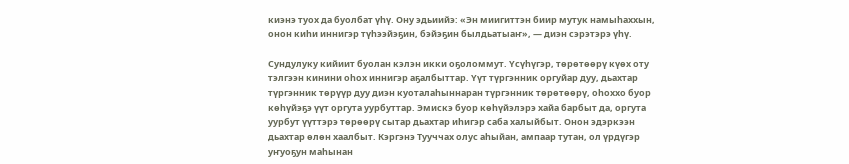киэнэ туох да буолбат үһү. Ону эдьиийэ: «Эн миигиттэн биир мутук намыһаххын, онон киһи иннигэр түһээйэҕин, бэйэҕин былдьатыаҥ», — диэн сэрэтэрэ үһү.

Сундулуку кийиит буолан кэлэн икки оҕоломмут. Үсүһүгэр, төрөтөөрү күөх оту тэлгээн кинини оһох иннигэр аҕалбыттар. Үүт түргэнник оргуйар дуу, дьахтар түргэнник төрүүр дуу диэн куоталаһыннаран түргэнник төрөтөөрү, оһоххо буор көһүйэҕэ үүт оргута уурбуттар. Эмискэ буор көһүйэлэрэ хайа барбыт да, оргута уурбут үүттэрэ төрөөрү сытар дьахтар иһигэр саба халыйбыт. Онон эдэркээн дьахтар өлөн хаалбыт. Кэргэнэ Тууччах олус аһыйан, ампаар тутан, ол үрдүгэр уҥуоҕун маһынан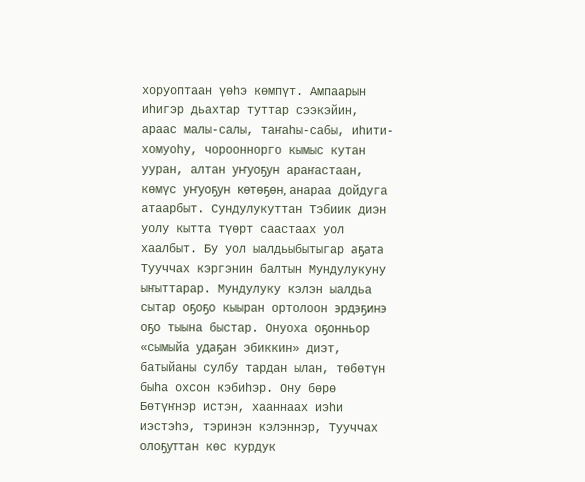хоруоптаан үөһэ көмпүт. Ампаарын иһигэр дьахтар туттар сээкэйин, араас малы-салы, таҥаһы-сабы, иһити-хомуоһу, чорооннорго кымыс кутан ууран, алтан уҥуоҕун араҥастаан, көмүс уҥуоҕун көтөҕөн, анараа дойдуга атаарбыт. Сундулукуттан Тэбиик диэн уолу кытта түөрт саастаах уол хаалбыт. Бу уол ыалдьыбытыгар аҕата Тууччах кэргэнин балтын Мундулукуну ыҥыттарар. Мундулуку кэлэн ыалдьа сытар оҕоҕо кыыран ортолоон эрдэҕинэ оҕо тыына быстар. Онуоха оҕонньор «сымыйа удаҕан эбиккин» диэт, батыйаны сулбу тардан ылан, төбөтүн быһа охсон кэбиһэр. Ону бөрө Бөтүҥнэр истэн, хааннаах иэһи иэстэһэ, тэринэн кэлэннэр, Тууччах олоҕуттан көс курдук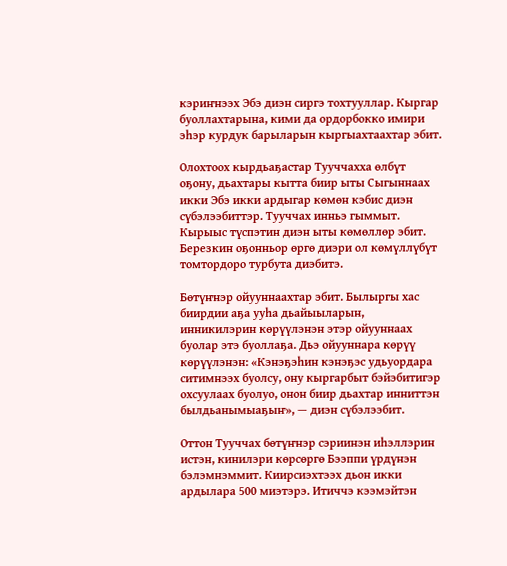кэриҥнээх Эбэ диэн сиргэ тохтууллар. Кыргар буоллахтарына, кими да ордорбокко имири эһэр курдук барыларын кыргыахтаахтар эбит.

Олохтоох кырдьаҕастар Тууччахха өлбүт оҕону, дьахтары кытта биир ыты Сыгыннаах икки Эбэ икки ардыгар көмөн кэбис диэн сүбэлээбиттэр. Тууччах инньэ гыммыт. Кырыыс түспэтин диэн ыты көмөллөр эбит. Березкин оҕонньор өргө диэри ол көмүллүбүт томтордоро турбута диэбитэ.

Бөтүҥнэр ойууннаахтар эбит. Былыргы хас биирдии аҕа ууһа дьайыыларын, инникилэрин көрүүлэнэн этэр ойууннаах буолар этэ буоллаҕа. Дьэ ойууннара көрүү көрүүлэнэн: «Кэнэҕэһин кэнэҕэс удьуордара ситимнээх буолсу, ону кыргарбыт бэйэбитигэр охсуулаах буолуо, онон биир дьахтар инниттэн былдьанымыаҕыҥ», — диэн сүбэлээбит.

Оттон Тууччах бөтүҥнэр сэриинэн иһэллэрин истэн, кинилэри көрсөргө Бээппи үрдүнэн бэлэмнэммит. Киирсиэхтээх дьон икки ардылара 500 миэтэрэ. Итиччэ кээмэйтэн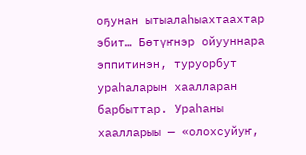оҕунан ытыалаһыахтаахтар эбит… Бөтүҥнэр ойууннара эппитинэн, туруорбут ураһаларын хаалларан барбыттар. Ураһаны хаалларыы — «олохсуйуҥ,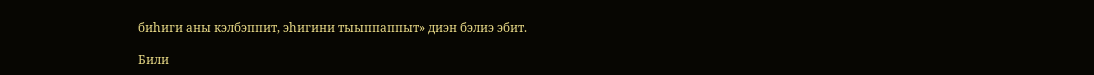биһиги аны кэлбэппит, эһигини тыыппаппыт» диэн бэлиэ эбит.

Били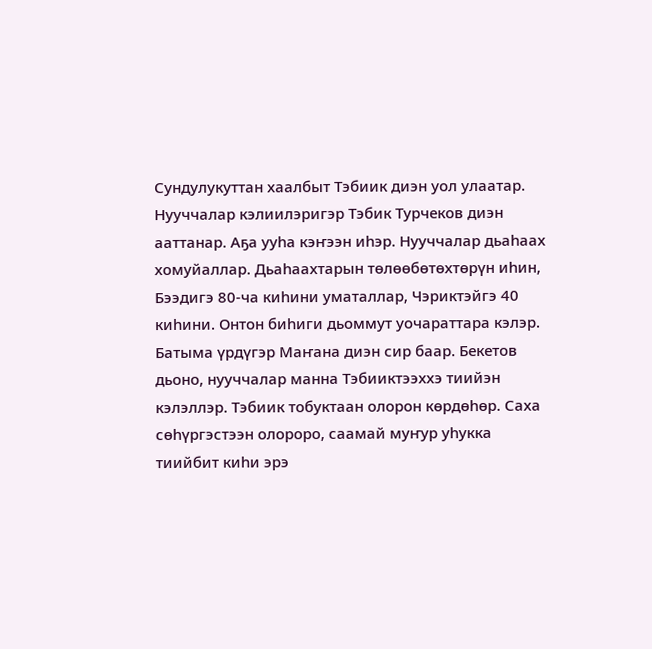Сундулукуттан хаалбыт Тэбиик диэн уол улаатар. Нууччалар кэлиилэригэр Тэбик Турчеков диэн ааттанар. Аҕа ууһа кэҥээн иһэр. Нууччалар дьаһаах хомуйаллар. Дьаһаахтарын төлөөбөтөхтөрүн иһин, Бээдигэ 80-ча киһини уматаллар, Чэриктэйгэ 40 киһини. Онтон биһиги дьоммут уочараттара кэлэр. Батыма үрдүгэр Маҥана диэн сир баар. Бекетов дьоно, нууччалар манна Тэбииктээххэ тиийэн кэлэллэр. Тэбиик тобуктаан олорон көрдөһөр. Саха сөһүргэстээн олороро, саамай муҥур уһукка тиийбит киһи эрэ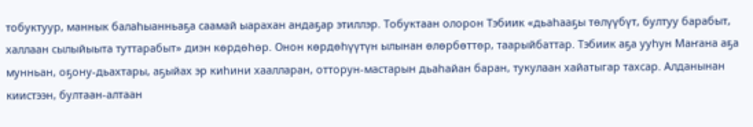тобуктуур, маннык балаһыанньаҕа саамай ыарахан андаҕар этиллэр. Тобуктаан олорон Тэбиик «дьаһааҕы төлүүбүт, бултуу барабыт, халлаан сылыйыыта туттарабыт» диэн көрдөһөр. Онон көрдөһүүтүн ылынан өлөрбөттөр, таарыйбаттар. Тэбиик аҕа ууһун Маҥана аҕа мунньан, оҕону-дьахтары, аҕыйах эр киһини хаалларан, отторун-мастарын дьаһайан баран, тукулаан хайатыгар тахсар. Алданынан киистээн, бултаан-алтаан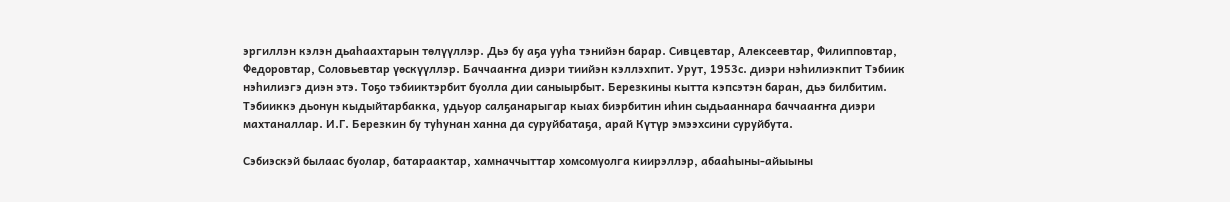эргиллэн кэлэн дьаһаахтарын төлүүллэр. Дьэ бу аҕа ууһа тэнийэн барар. Сивцевтар, Алексеевтар, Филипповтар, Федоровтар, Соловьевтар үөскүүллэр. Баччааҥҥа диэри тиийэн кэллэхпит. Урут, 1953с. диэри нэһилиэкпит Тэбиик нэһилиэгэ диэн этэ. Тоҕо тэбииктэрбит буолла дии саныырбыт. Березкины кытта кэпсэтэн баран, дьэ билбитим. Тэбииккэ дьонун кыдыйтарбакка, удьуор салҕанарыгар кыах биэрбитин иһин сыдьааннара баччааҥҥа диэри махтаналлар. И.Г. Березкин бу туһунан ханна да суруйбатаҕа, арай Күтүр эмээхсини суруйбута.

Сэбиэскэй былаас буолар, батараактар, хамначчыттар хомсомуолга киирэллэр, абааһыны-айыыны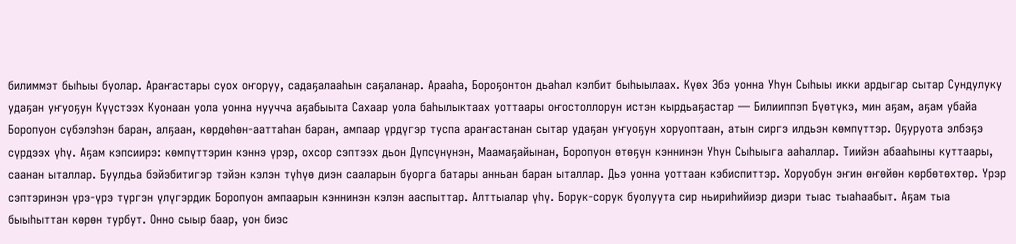билиммэт быһыы буолар. Араҥастары суох оҥоруу, садаҕалааһын саҕаланар. Арааһа, Бороҕонтон дьаһал кэлбит быһыылаах. Күөх Эбэ уонна Уһун Сыһыы икки ардыгар сытар Сундулуку удаҕан уҥуоҕун Күүстээх Куонаан уола уонна нуучча аҕабыыта Сахаар уола баһылыктаах уоттаары оҥостоллорун истэн кырдьаҕастар — Билииппэп Бүөтүкэ, мин аҕам, аҕам убайа Боропуон сүбэлэһэн баран, алҕаан, көрдөһөн-ааттаһан баран, ампаар үрдүгэр туспа араҥастанан сытар удаҕан уҥуоҕун хоруоптаан, атын сиргэ илдьэн көмпүттэр. Оҕуруота элбэҕэ сүрдээх үһү. Аҕам кэпсиирэ: көмпүттэрин кэннэ үрэр, охсор сэптээх дьон Дүпсүнүнэн, Маамаҕайынан, Боропуон өтөҕүн кэннинэн Уһун Сыһыыга ааһаллар. Тиийэн абааһыны куттаары, саанан ыталлар. Буулдьа бэйэбитигэр тэйэн кэлэн түһүө диэн сааларын буорга батары анньан баран ыталлар. Дьэ уонна уоттаан кэбиспиттэр. Хоруобун эҥин өҥөйөн көрбөтөхтөр. Үрэр сэптэринэн үрэ-үрэ түргэн үлүгэрдик Боропуон ампаарын кэннинэн кэлэн ааспыттар. Алттыалар үһү. Борук-сорук буолуута сир ньириһийиэр диэри тыас тыаһаабыт. Аҕам тыа быыһыттан көрөн турбут. Онно сыыр баар, уон биэс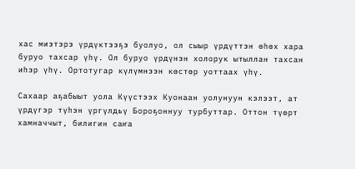хас миэтэрэ үрдүктээҕэ буолуо, ол сыыр үрдүттэн өһөх хара буруо тахсар үһү. Ол буруо үрдүнэн холорук ытыллан тахсан иһэр үһү. Ортотугар күлүмнээн көстөр уоттаах үһү.

Сахаар аҕабыыт уола Күүстээх Куонаан уолунуун кэлээт, ат үрдүгэр түһэн үргүлдьү Бороҕоннуу турбуттар. Оттон түөрт хамначчыт, билигин саҥа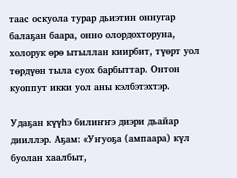таас оскуола турар дьиэтин оннугар балаҕан баара, онно олордохторуна, холорук өрө ытыллан киирбит, түөрт уол төрдүөн тыла суох барбыттар. Онтон куоппут икки уол аны кэлбэтэхтэр.

Удаҕан күүһэ билиҥҥэ диэри дьайар дииллэр. Аҕам: «Уҥуоҕа (ампаара) күл буолан хаалбыт,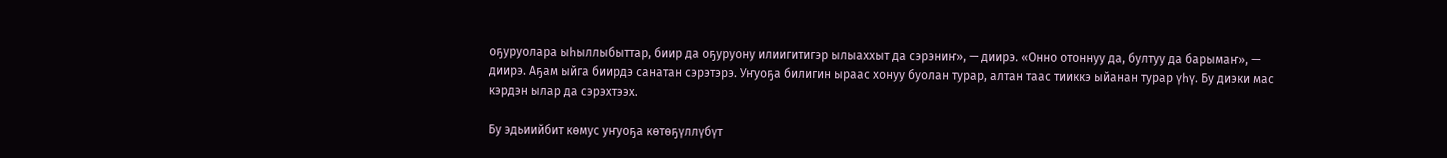оҕуруолара ыһыллыбыттар, биир да оҕуруону илиигитигэр ылыаххыт да сэрэниҥ», — диирэ. «Онно отоннуу да, бултуу да барымаҥ», — диирэ. Аҕам ыйга биирдэ санатан сэрэтэрэ. Уҥуоҕа билигин ыраас хонуу буолан турар, алтан таас тииккэ ыйанан турар үһү. Бу диэки мас кэрдэн ылар да сэрэхтээх.

Бу эдьиийбит көмус уҥуоҕа көтөҕүллүбүт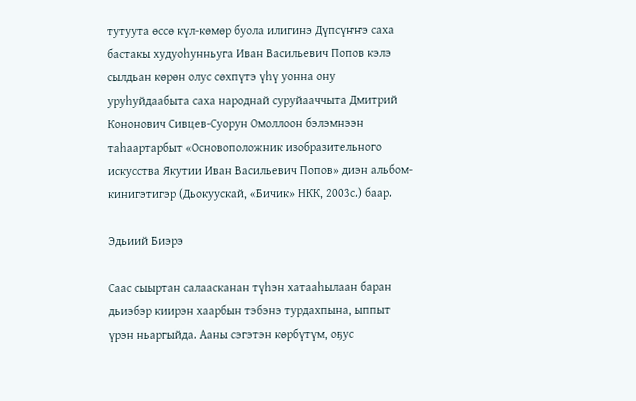тутуута өссө күл-көмөр буола илигинэ Дүпсүҥҥэ саха бастакы худуоһунньуга Иван Васильевич Попов кэлэ сылдьан көрөн олус сөхпүтэ үһү уонна ону уруһуйдаабыта саха народнай суруйааччыта Дмитрий Кононович Сивцев-Суорун Омоллоон бэлэмнээн таһаартарбыт «Основоположник изобразительного искусства Якутии Иван Васильевич Попов» диэн альбом-кинигэтигэр (Дьокуускай, «Бичик» НКК, 2003с.) баар.

Эдьиий Биэрэ

Саас сыыртан салаасканан түһэн хатааһылаан баран дьиэбэр киирэн хаарбын тэбэнэ турдахпына, ыппыт үрэн ньаргыйда. Ааны сэгэтэн көрбүтүм, оҕус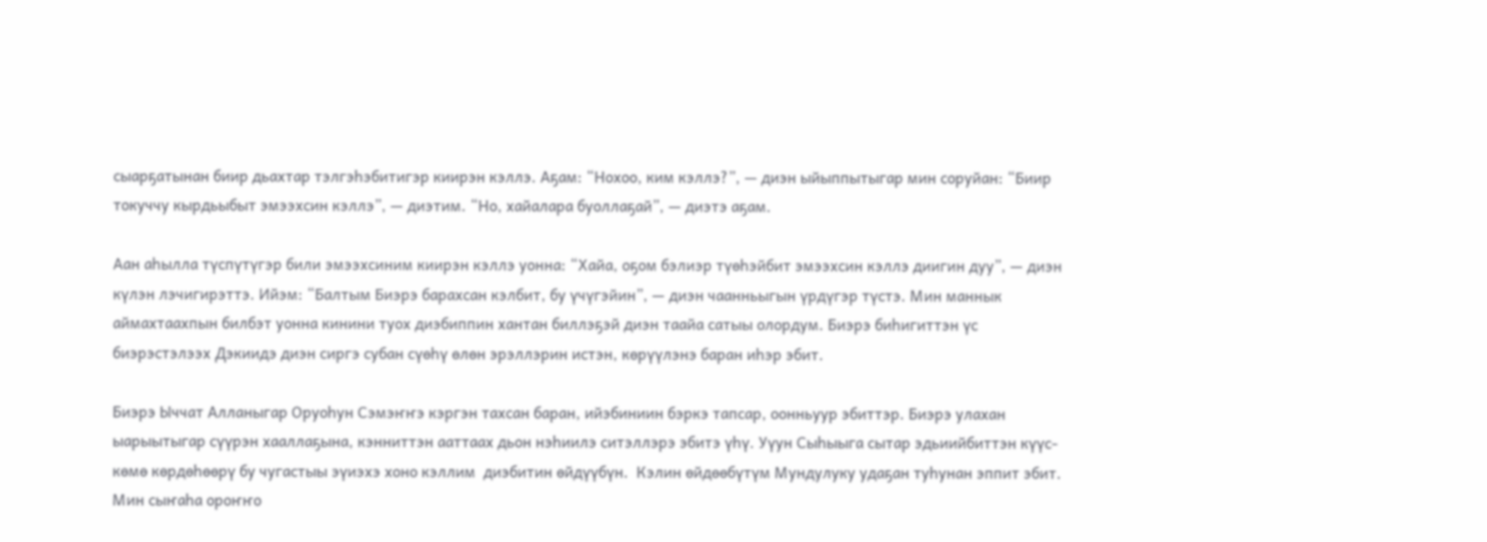сыарҕатынан биир дьахтар тэлгэһэбитигэр киирэн кэллэ. Аҕам: “Нохоо, ким кэллэ?”, — диэн ыйыппытыгар мин соруйан: “Биир токуччу кырдьыбыт эмээхсин кэллэ”, — диэтим. “Но, хайалара буоллаҕай”, — диэтэ аҕам.

Аан аһылла түспүтүгэр били эмээхсиним киирэн кэллэ уонна: “Хайа, оҕом бэлиэр түөһэйбит эмээхсин кэллэ диигин дуу”, — диэн күлэн лэчигирэттэ. Ийэм: “Балтым Биэрэ барахсан кэлбит, бу үчүгэйин”, — диэн чаанньыгын үрдүгэр түстэ. Мин маннык аймахтаахпын билбэт уонна кинини туох диэбиппин хантан биллэҕэй диэн таайа сатыы олордум. Биэрэ биһигиттэн үс биэрэстэлээх Дэкиидэ диэн сиргэ субан сүөһү өлөн эрэллэрин истэн, көрүүлэнэ баран иһэр эбит.

Биэрэ Ыччат Алланыгар Оруоһун Сэмэҥҥэ кэргэн тахсан баран, ийэбиниин бэркэ тапсар, оонньуур эбиттэр. Биэрэ улахан ыарыытыгар сүүрэн хааллаҕына, кэнниттэн ааттаах дьон нэһиилэ ситэллэрэ эбитэ үһү. Уүун Сыһыыга сытар эдьиийбиттэн күүс-көмө көрдөһөөрү бу чугастыы эүиэхэ хоно кэллим  диэбитин өйдүүбүн.  Кэлин өйдөөбүтүм Мундулуку удаҕан туһунан эппит эбит. Мин сыҥаһа ороҥҥо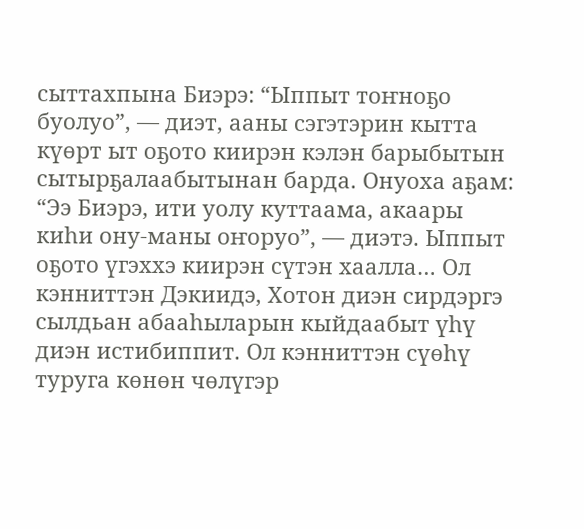сыттахпына Биэрэ: “Ыппыт тоҥноҕо буолуо”, — диэт, ааны сэгэтэрин кытта күөрт ыт оҕото киирэн кэлэн барыбытын сытырҕалаабытынан барда. Онуоха аҕам: “Ээ Биэрэ, ити уолу куттаама, акаары киһи ону-маны оҥоруо”, — диэтэ. Ыппыт оҕото үгэххэ киирэн сүтэн хаалла… Ол кэнниттэн Дэкиидэ, Хотон диэн сирдэргэ сылдьан абааһыларын кыйдаабыт үһү диэн истибиппит. Ол кэнниттэн сүөһү туруга көнөн чөлүгэр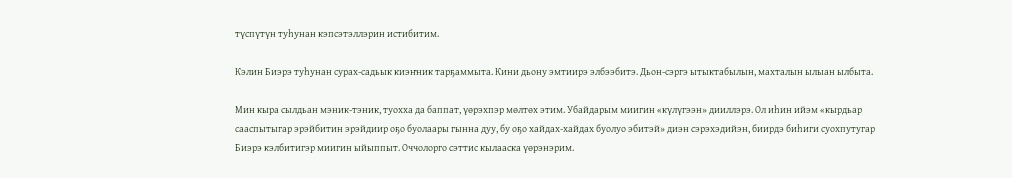түспүтүн туһунан кэпсэтэллэрин истибитим.

Кэлин Биэрэ туһунан сурах-садьык киэҥник тарҕаммыта. Кини дьону эмтиирэ элбээбитэ. Дьон-сэргэ ытыктабылын, махталын ылыан ылбыта.

Мин кыра сылдьан мэник-тэник, туохха да баппат, үөрэхпэр мөлтөх этим. Убайдарым миигин «күлүгээн» дииллэрэ. Ол иһин ийэм «кырдьар сааспытыгар эрэйбитин эрэйдиир оҕо буолаары гынна дуу, бу оҕо хайдах-хайдах буолуо эбитэй» диэн сэрэхэдийэн, биирдэ биһиги суохпутугар Биэрэ кэлбитигэр миигин ыйыппыт. Оччолорго сэттис кылааска үөрэнэрим.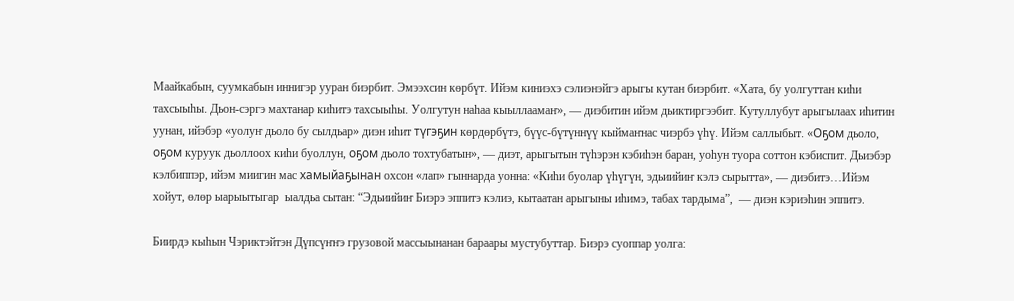Маайкабын, суумкабын иннигэр ууран биэрбит. Эмээхсин көрбүт. Ийэм киниэхэ сэлиэнэйгэ арыгы кутан биэрбит. «Хата, бу уолгуттан киһи тахсыыһы. Дьон-сэргэ махтанар киһитэ тахсыыһы. Уолгутун наһаа кыыллаамаҥ», — диэбитин ийэм дьиктиргээбит. Кутуллубут арыгылаах иһитин уунан, ийэбэр «уолуҥ дьоло бу сылдьар» диэн иһит түгэҕин көрдөрбүтэ, бүүс-бүтүннүү кыймаҥнас чиэрбэ үһү. Ийэм саллыбыт. «Оҕом дьоло, оҕом куруук дьоллоох киһи буоллун, оҕом дьоло тохтубатын», — диэт, арыгытын түһэрэн кэбиһэн баран, уоһун туора соттон кэбиспит. Дьиэбэр кэлбиппэр, ийэм миигин мас хамыйаҕынан охсон «лап» гыннарда уонна: «Киһи буолар үһүгүн, эдьиийиҥ кэлэ сырытта», — диэбитэ…Ийэм хойут, өлөр ыарыытыгар  ыалдьа сытан: “Эдьиийиҥ Биэрэ эппитэ кэлиэ, кытаатан арыгыны иһимэ, табах тардыма”,  — диэн кэриэһин эппитэ.

Биирдэ кыһын Чэриктэйтэн Дүпсүҥҥэ грузовой массыынанан бараары мустубуттар. Биэрэ суоппар уолга: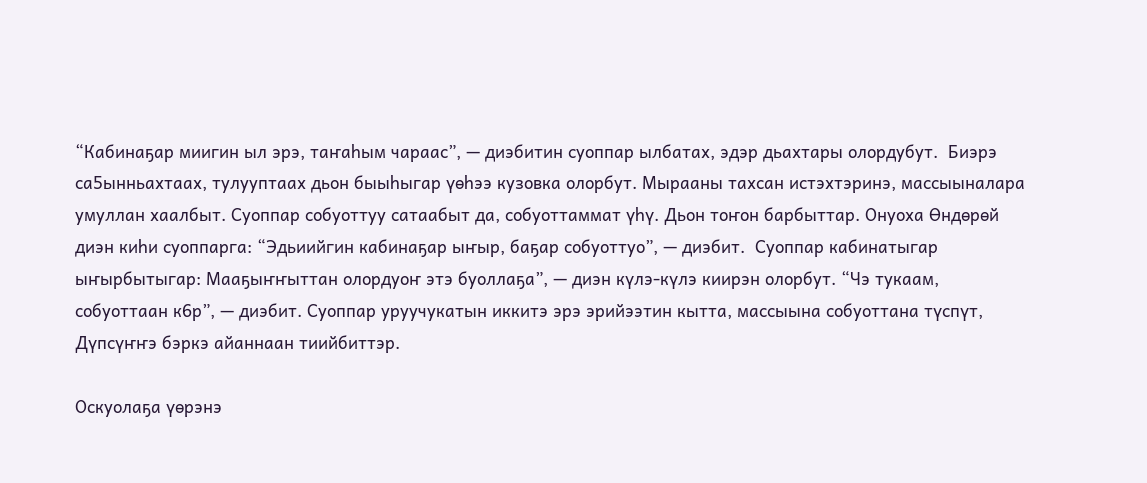“Кабинаҕар миигин ыл эрэ, таҥаһым чараас”, — диэбитин суоппар ылбатах, эдэр дьахтары олордубут.  Биэрэ са5ынньахтаах, тулууптаах дьон быыһыгар үөһээ кузовка олорбут. Мырааны тахсан истэхтэринэ, массыыналара умуллан хаалбыт. Суоппар собуоттуу сатаабыт да, собуоттаммат үһү. Дьон тоҥон барбыттар. Онуоха Өндөрөй диэн киһи суоппарга: “Эдьиийгин кабинаҕар ыҥыр, баҕар собуоттуо”, — диэбит.  Суоппар кабинатыгар ыҥырбытыгар: Мааҕыҥҥыттан олордуоҥ этэ буоллаҕа”, — диэн күлэ-күлэ киирэн олорбут. “Чэ тукаам, собуоттаан к6р”, — диэбит. Суоппар уруучукатын иккитэ эрэ эрийээтин кытта, массыына собуоттана түспүт, Дүпсүҥҥэ бэркэ айаннаан тиийбиттэр.

Оскуолаҕа үөрэнэ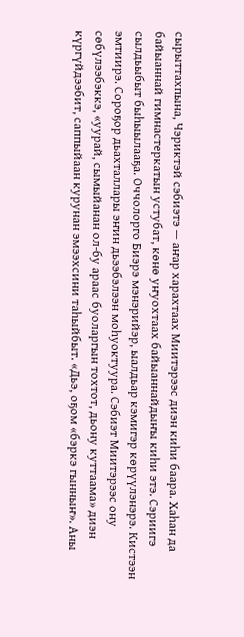сырыттахпына, Чэриктэй сэбиэтэ — аҥар харахтаах Миитэрээс диэн киһи баара. Хаһан да байыаннай гимнастеркатын устубат, көнө уҥуохтаах байыаннайдыҥы киһи этэ. Сэриигэ сылдьыбыт быһыылааҕа. Оччолорго Биэрэ мэнэрийэр, ыалдьар кэмигэр көрүүлэнэрэ. Кистээн эмтиирэ. Сороҕор дьахталлары эҥин дьээбэлээн моһуоктуура. Сэбиэт Миитэрээс ону сөбүлээбэккэ, «уурай, сымыйанан ол-бу араас буоларгын тохтот, дьону куттаама» диэн күргүйдээбит, саппыйаан курунан эмээхсини таһыйбыт. «Дьэ, оҕом «бэркэ гынныҥ». Аны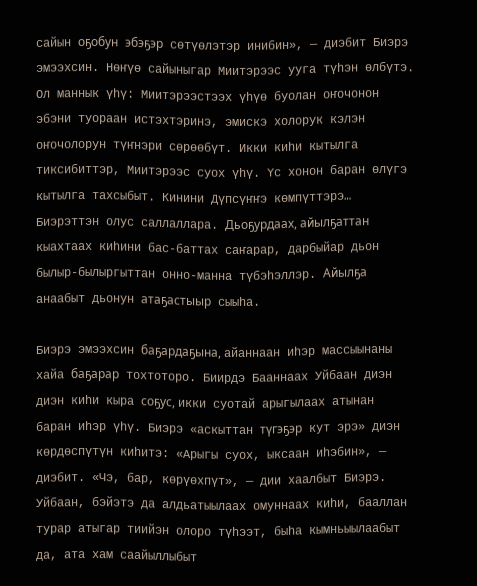сайын оҕобун эбэҕэр сөтүөлэтэр инибин», — диэбит Биэрэ эмээхсин. Нөҥүө сайыныгар Миитэрээс ууга түһэн өлбүтэ. Ол маннык үһү: Миитэрээстээх үһүө буолан оҥочонон эбэни туораан истэхтэринэ, эмискэ холорук кэлэн оҥочолорун түҥнэри сөрөөбүт. Икки киһи кытылга тиксибиттэр, Миитэрээс суох үһү. Үс хонон баран өлүгэ кытылга тахсыбыт. Кинини Дүпсүҥҥэ көмпүттэрэ… Биэрэттэн олус саллаллара. Дьоҕурдаах, айылҕаттан кыахтаах киһини бас-баттах саҥарар, дарбыйар дьон былыр-былыргыттан онно-манна түбэһэллэр. Айылҕа анаабыт дьонун атаҕастыыр сыыһа.

Биэрэ эмээхсин баҕардаҕына, айаннаан иһэр массыынаны хайа баҕарар тохтоторо. Биирдэ Бааннаах Уйбаан диэн диэн киһи кыра соҕус, икки суотай арыгылаах атынан баран иһэр үһү. Биэрэ «аскыттан түгэҕэр кут эрэ» диэн көрдөспүтүн киһитэ: «Арыгы суох, ыксаан иһэбин», — диэбит. «Чэ, бар, көрүөхпүт», — дии хаалбыт Биэрэ. Уйбаан, бэйэтэ да алдьатыылаах омуннаах киһи, бааллан турар атыгар тиийэн олоро түһээт, быһа кымньыылаабыт да, ата хам саайыллыбыт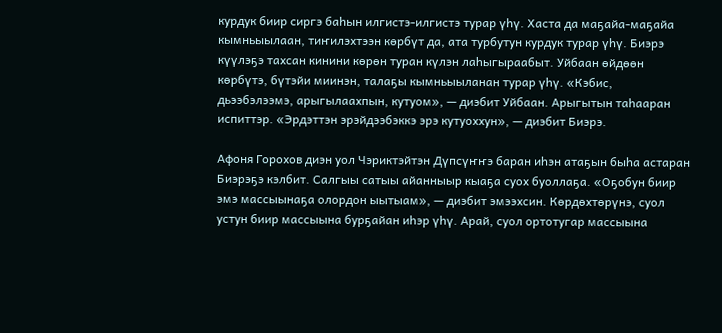курдук биир сиргэ баһын илгистэ-илгистэ турар үһү. Хаста да маҕайа-маҕайа кымньыылаан, тиҥилэхтээн көрбүт да, ата турбутун курдук турар үһү. Биэрэ күүлэҕэ тахсан кинини көрөн туран күлэн лаһыгыраабыт. Уйбаан өйдөөн көрбүтэ, бүтэйи миинэн, талаҕы кымньыыланан турар үһү. «Кэбис, дьээбэлээмэ, арыгылаахпын, кутуом», — диэбит Уйбаан. Арыгытын таһааран испиттэр. «Эрдэттэн эрэйдээбэккэ эрэ кутуоххун», — диэбит Биэрэ.

Афоня Горохов диэн уол Чэриктэйтэн Дүпсүҥҥэ баран иһэн атаҕын быһа астаран Биэрэҕэ кэлбит. Салгыы сатыы айанныыр кыаҕа суох буоллаҕа. «Оҕобун биир эмэ массыынаҕа олордон ыытыам», — диэбит эмээхсин. Көрдөхтөрүнэ, суол устун биир массыына бурҕайан иһэр үһү. Арай, суол ортотугар массыына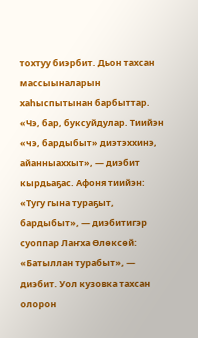тохтуу биэрбит. Дьон тахсан массыыналарын хаһыспытынан барбыттар. «Чэ, бар, буксуйдулар. Тиийэн «чэ, бардыбыт» диэтэххинэ, айанныаххыт», — диэбит кырдьаҕас. Афоня тиийэн: «Тугу гына тураҕыт, бардыбыт», — диэбитигэр суоппар Лаҥха Өлөксөй: «Батыллан турабыт», — диэбит. Уол кузовка тахсан олорон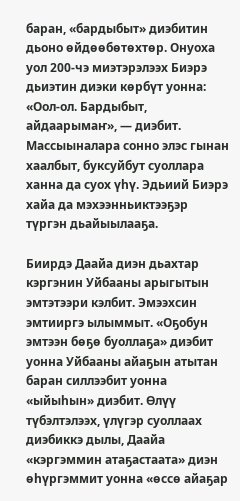баран, «бардыбыт» диэбитин дьоно өйдөөбөтөхтөр. Онуоха уол 200-чэ миэтэрэлээх Биэрэ дьиэтин диэки көрбүт уонна: «Оол-ол. Бардыбыт, айдаарымаҥ», — диэбит. Массыыналара сонно элэс гынан хаалбыт, буксуйбут суоллара ханна да суох үһү. Эдьиий Биэрэ хайа да мэхээнньиктээҕэр түргэн дьайыылааҕа.

Биирдэ Даайа диэн дьахтар кэргэнин Уйбааны арыгытын эмтэтээри кэлбит. Эмээхсин эмтииргэ ылыммыт. «Оҕобун эмтээн бөҕө буоллаҕа» диэбит уонна Уйбааны айаҕын атытан баран силлээбит уонна «ыйыһын» диэбит. Өлүү түбэлтэлээх, үлүгэр суоллаах диэбиккэ дылы, Даайа «кэргэммин атаҕастаата» диэн өһүргэммит уонна «өссө айаҕар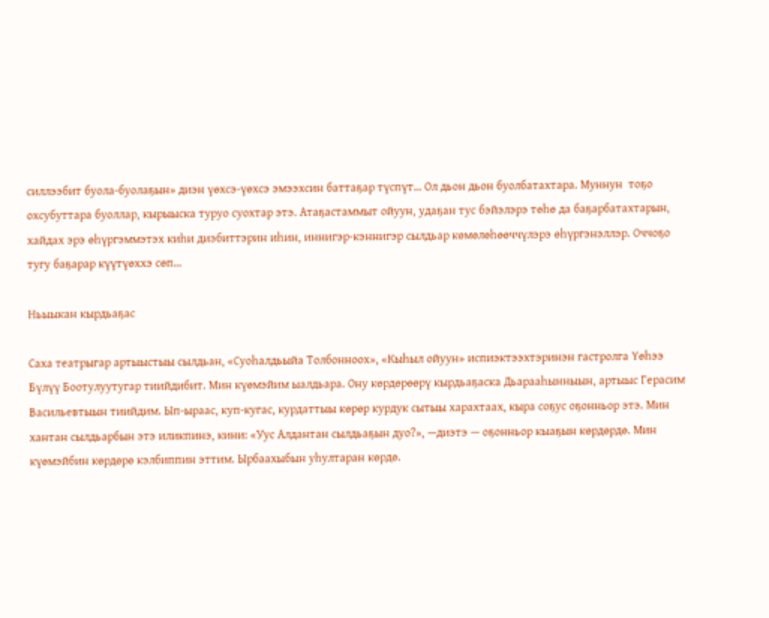силлээбит буола-буолаҕын» диэн үөхсэ-үөхсэ эмээхсин баттаҕар түспүт… Ол дьон дьон буолбатахтара. Муннун  тоҕо охсубуттара буоллар, кырыыска туруо суохтар этэ. Атаҕастаммыт ойуун, удаҕан тус бэйэлэрэ төһө да баҕарбатахтарын, хайдах эрэ өһүргэммэтэх киһи диэбиттэрин иһин, иннигэр-кэннигэр сылдьар көмөлөһөөччүлэрэ өһүргэнэллэр. Оччоҕо тугу баҕарар күүтүөххэ сөп…

Ньыыкан кырдьаҕас

Саха театрыгар артыыстыы сылдьан, «Суоһалдьыйа Толбонноох», «Кыһыл ойуун» испиэктээхтэринэн гастролга Үөһээ Бүлүү Боотулуутугар тиийдибит. Мин күөмэйим ыалдьара. Ону көрдөрөөрү кырдьаҕаска Дьарааһынныын, артыыс Герасим Васильевтыын тиийдим. Ып-ыраас, куп-кугас, курдаттыы көрөр курдук сытыы харахтаах, кыра соҕус оҕонньор этэ. Мин хантан сылдьарбын этэ иликпинэ, кини: «Уус Алдантан сылдьаҕын дуо?», —диэтэ — оҕонньор кыаҕын көрдөрдө. Мин күөмэйбин көрдөрө кэлбиппин эттим. Ырбаахыбын уһултаран көрдө.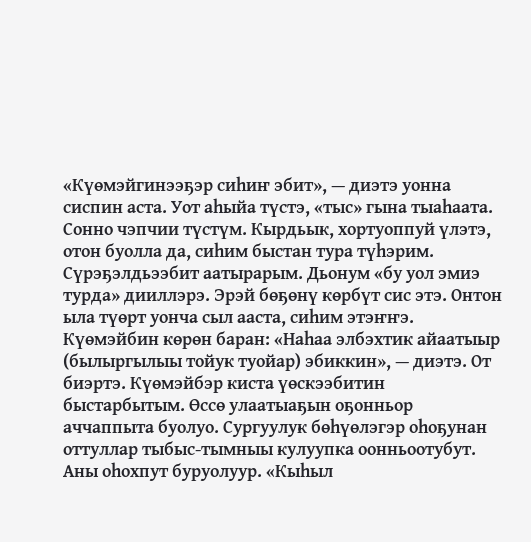«Күөмэйгинээҕэр сиһиҥ эбит», — диэтэ уонна сиспин аста. Уот аһыйа түстэ, «тыс» гына тыаһаата. Сонно чэпчии түстүм. Кырдьык, хортуоппуй үлэтэ, отон буолла да, сиһим быстан тура түһэрим. Сүрэҕэлдьээбит аатырарым. Дьонум «бу уол эмиэ турда» дииллэрэ. Эрэй бөҕөнү көрбүт сис этэ. Онтон ыла түөрт уонча сыл ааста, сиһим этэҥҥэ. Күөмэйбин көрөн баран: «Наһаа элбэхтик айаатыыр (былыргылыы тойук туойар) эбиккин», — диэтэ. От биэртэ. Күөмэйбэр киста үөскээбитин быстарбытым. Өссө улаатыаҕын оҕонньор аччаппыта буолуо. Сургуулук бөһүөлэгэр оһоҕунан оттуллар тыбыс-тымныы кулуупка оонньоотубут. Аны оһохпут буруолуур. «Кыһыл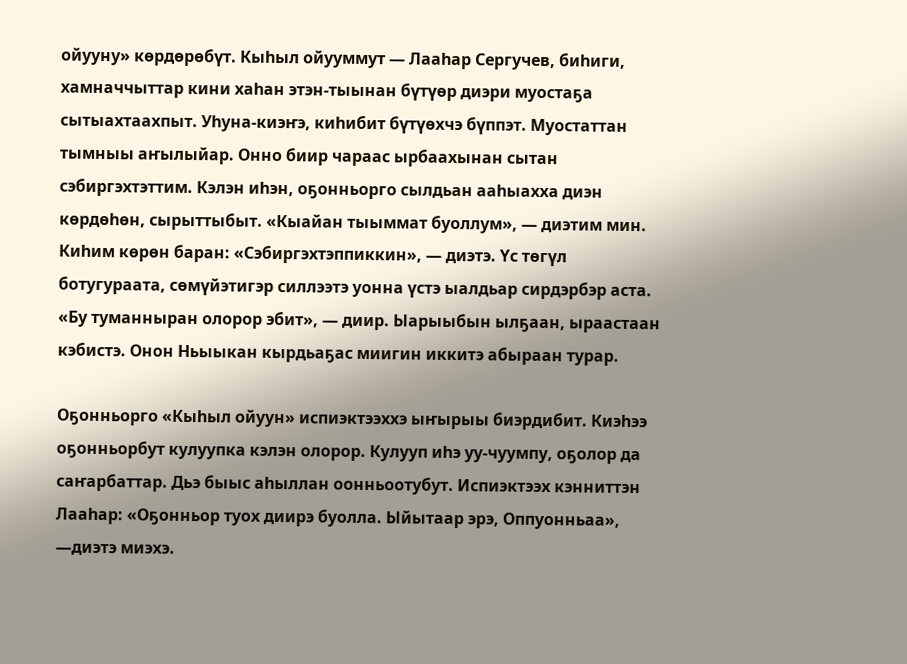ойууну» көрдөрөбүт. Кыһыл ойууммут — Лааһар Сергучев, биһиги, хамначчыттар кини хаһан этэн-тыынан бүтүөр диэри муостаҕа сытыахтаахпыт. Уһуна-киэҥэ, киһибит бүтүөхчэ бүппэт. Муостаттан тымныы аҥылыйар. Онно биир чараас ырбаахынан сытан сэбиргэхтэттим. Кэлэн иһэн, оҕонньорго сылдьан ааһыахха диэн көрдөһөн, сырыттыбыт. «Кыайан тыыммат буоллум», — диэтим мин. Киһим көрөн баран: «Сэбиргэхтэппиккин», — диэтэ. Үс төгүл ботугураата, сөмүйэтигэр силлээтэ уонна үстэ ыалдьар сирдэрбэр аста. «Бу туманныран олорор эбит», — диир. Ыарыыбын ылҕаан, ыраастаан кэбистэ. Онон Ньыыкан кырдьаҕас миигин иккитэ абыраан турар.

Оҕонньорго «Кыһыл ойуун» испиэктээххэ ыҥырыы биэрдибит. Киэһээ оҕонньорбут кулуупка кэлэн олорор. Кулууп иһэ уу-чуумпу, оҕолор да саҥарбаттар. Дьэ быыс аһыллан оонньоотубут. Испиэктээх кэнниттэн Лааһар: «Оҕонньор туох диирэ буолла. Ыйытаар эрэ, Оппуонньаа», —диэтэ миэхэ.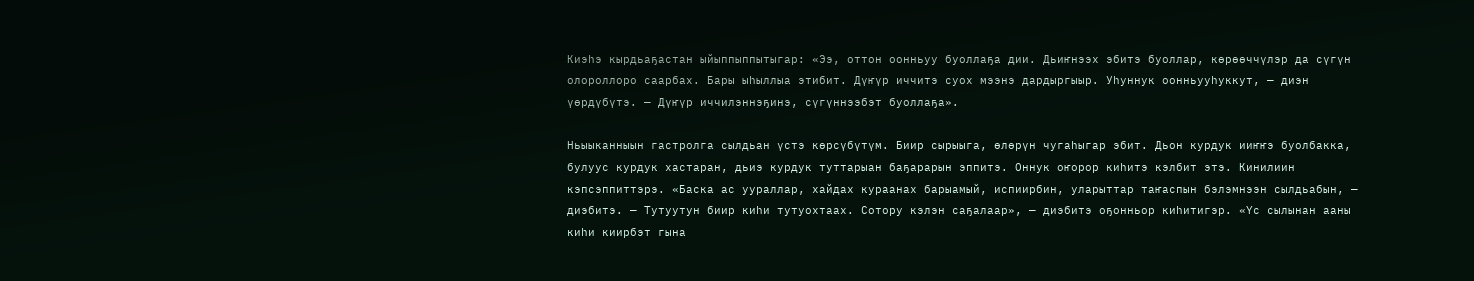Киэһэ кырдьаҕастан ыйыппыппытыгар: «Ээ, оттон оонньуу буоллаҕа дии. Дьиҥнээх эбитэ буоллар, көрөөччүлэр да сүгүн олороллоро саарбах. Бары ыһыллыа этибит. Дүҥүр иччитэ суох мээнэ дардыргыыр. Уһуннук оонньууһуккут, — диэн үөрдүбүтэ. — Дүҥүр иччилэннэҕинэ, сүгүннээбэт буоллаҕа».

Ньыыканныын гастролга сылдьан үстэ көрсүбүтүм. Биир сырыыга, өлөрүн чугаһыгар эбит. Дьон курдук ииҥҥэ буолбакка, булуус курдук хастаран, дьиэ курдук туттарыан баҕарарын эппитэ. Оннук оҥорор киһитэ кэлбит этэ. Кинилиин кэпсэппиттэрэ. «Баска ас уураллар, хайдах кураанах барыамый, испиирбин, уларыттар таҥаспын бэлэмнээн сылдьабын, — диэбитэ. — Тутуутун биир киһи тутуохтаах. Сотору кэлэн саҕалаар», — диэбитэ оҕонньор киһитигэр. «Үс сылынан ааны киһи киирбэт гына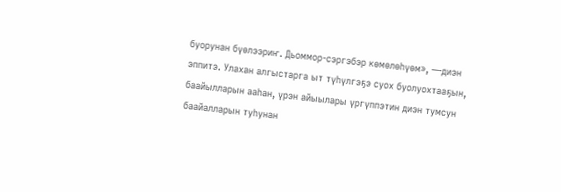буорунан бүөлээриҥ. Дьоммор-сэргэбэр көмөлөһүөм», —диэн эппитэ. Улахан алгыстарга ыт түһүлгэҕэ суох буолуохтааҕын, баайылларын ааһан, үрэн айыылары үргүппэтин диэн тумсун баайалларын туһунан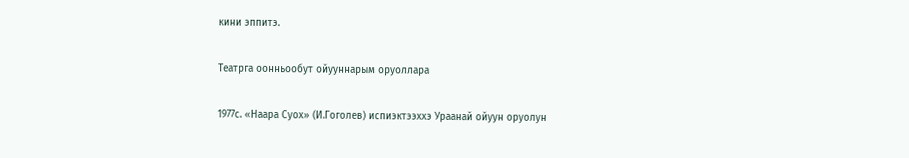кини эппитэ.

Театрга оонньообут ойууннарым оруоллара

1977с. «Наара Суох» (И.Гоголев) испиэктээххэ Ураанай ойуун оруолун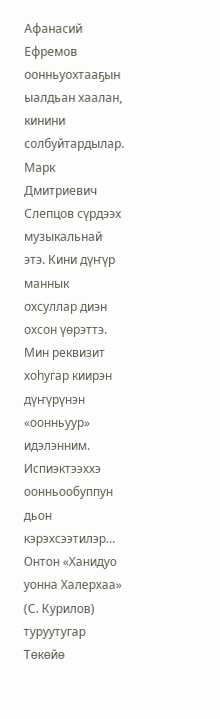Афанасий Ефремов оонньуохтааҕын ыалдьан хаалан, кинини солбуйтардылар. Марк Дмитриевич Слепцов сүрдээх музыкальнай этэ. Кини дүҥүр маннык охсуллар диэн охсон үөрэттэ. Мин реквизит хоһугар киирэн дүҥүрүнэн «оонньуур» идэлэнним. Испиэктээххэ оонньообуппун дьон кэрэхсээтилэр… Онтон «Ханидуо уонна Халерхаа» (С. Курилов) туруутугар Төкөйө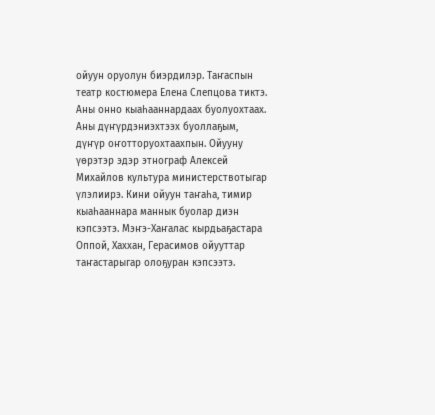ойуун оруолун биэрдилэр. Таҥаспын театр костюмера Елена Слепцова тиктэ. Аны онно кыаһааннардаах буолуохтаах. Аны дүҥүрдэниэхтээх буоллаҕым, дүҥүр оҥотторуохтаахпын. Ойууну үөрэтэр эдэр этнограф Алексей Михайлов культура министерствотыгар үлэлиирэ. Кини ойуун таҥаһа, тимир кыаһааннара маннык буолар диэн кэпсээтэ. Мэҥэ-Хаҥалас кырдьаҕастара Оппой, Хаххан, Герасимов ойууттар таҥастарыгар олоҕуран кэпсээтэ.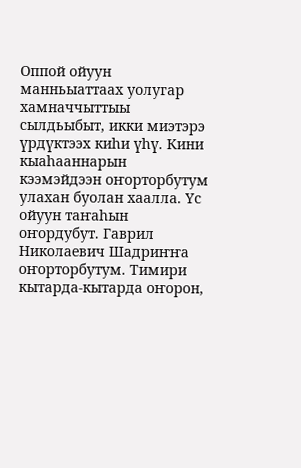Оппой ойуун манньыаттаах уолугар хамначчыттыы сылдьыбыт, икки миэтэрэ үрдүктээх киһи үһү. Кини кыаһааннарын кээмэйдээн оҥорторбутум улахан буолан хаалла. Үс ойуун таҥаһын оҥордубут. Гаврил Николаевич Шадриҥҥа оҥорторбутум. Тимири кытарда-кытарда оҥорон,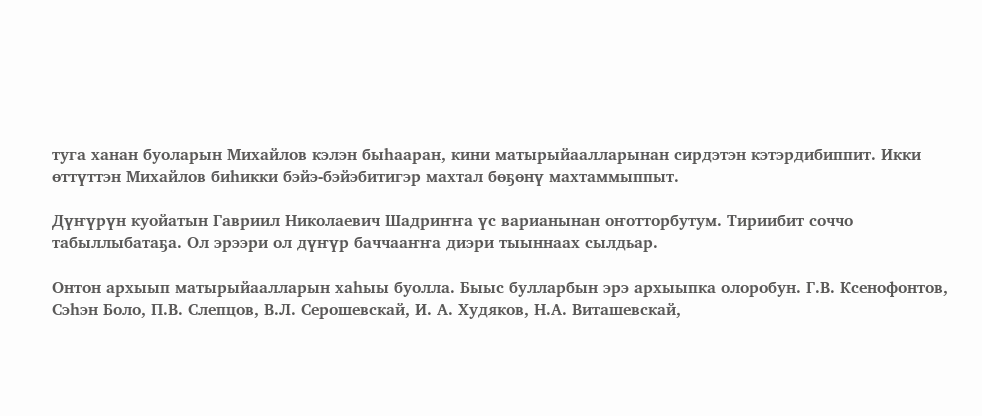туга ханан буоларын Михайлов кэлэн быһааран, кини матырыйаалларынан сирдэтэн кэтэрдибиппит. Икки өттүттэн Михайлов биһикки бэйэ-бэйэбитигэр махтал бөҕөнү махтаммыппыт.

Дүҥүрүн куойатын Гавриил Николаевич Шадриҥҥа үс варианынан оҥотторбутум. Тириибит соччо табыллыбатаҕа. Ол эрээри ол дүҥүр баччааҥҥа диэри тыыннаах сылдьар.

Онтон архыып матырыйаалларын хаһыы буолла. Быыс булларбын эрэ архыыпка олоробун. Г.В. Ксенофонтов, Сэһэн Боло, П.В. Слепцов, В.Л. Серошевскай, И. А. Худяков, Н.А. Виташевскай,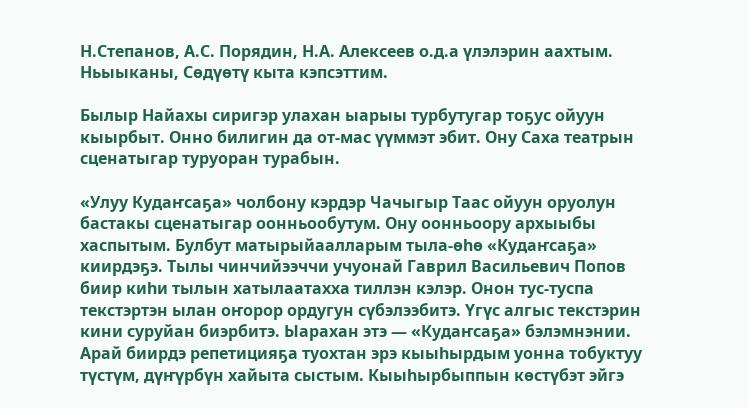Н.Степанов, А.С. Порядин, Н.А. Алексеев о.д.а үлэлэрин аахтым. Ньыыканы, Сөдүөтү кыта кэпсэттим.

Былыр Найахы сиригэр улахан ыарыы турбутугар тоҕус ойуун кыырбыт. Онно билигин да от-мас үүммэт эбит. Ону Саха театрын сценатыгар туруоран турабын.

«Улуу Кудаҥсаҕа» чолбону кэрдэр Чачыгыр Таас ойуун оруолун бастакы сценатыгар оонньообутум. Ону оонньоору архыыбы хаспытым. Булбут матырыйаалларым тыла-өһө «Кудаҥсаҕа» киирдэҕэ. Тылы чинчийээччи учуонай Гаврил Васильевич Попов биир киһи тылын хатылаатахха тиллэн кэлэр. Онон тус-туспа текстэртэн ылан оҥорор ордугун сүбэлээбитэ. Үгүс алгыс текстэрин кини суруйан биэрбитэ. Ыарахан этэ — «Кудаҥсаҕа» бэлэмнэнии. Арай биирдэ репетицияҕа туохтан эрэ кыыһырдым уонна тобуктуу түстүм, дүҥүрбүн хайыта сыстым. Кыыһырбыппын көстүбэт эйгэ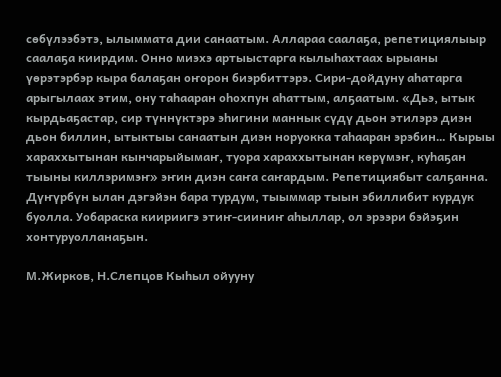сөбүлээбэтэ, ылыммата дии санаатым. Аллараа саалаҕа, репетициялыыр саалаҕа киирдим. Онно миэхэ артыыстарга кылыһахтаах ырыаны үөрэтэрбэр кыра балаҕан оҥорон биэрбиттэрэ. Сири-дойдуну аһатарга арыгылаах этим, ону таһааран оһохпун аһаттым, алҕаатым. «Дьэ, ытык кырдьаҕастар, сир түннүктэрэ эһигини маннык сүдү дьон этилэрэ диэн дьон биллин, ытыктыы санаатын диэн норуокка таһааран эрэбин… Кырыы хараххытынан кынчарыйымаҥ, туора хараххытынан көрүмэҥ, куһаҕан тыыны киллэримэҥ» эҥин диэн саҥа саҥардым. Репетициябыт салҕанна. Дүҥүрбүн ылан дэгэйэн бара турдум, тыыммар тыын эбиллибит курдук буолла. Уобараска киириигэ этиҥ-сииниҥ аһыллар, ол эрээри бэйэҕин хонтуруолланаҕын.

М.Жирков, Н.Слепцов Кыһыл ойууну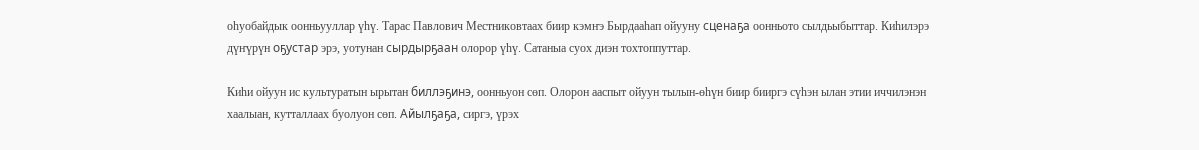оһуобайдык оонньууллар үһү. Тарас Павлович Местниковтаах биир кэмҥэ Бырдааһап ойууну сценаҕа оонньото сылдьыбыттар. Киһилэрэ дүҥүрүн оҕустар эрэ, уотунан сырдырҕаан олорор үһү. Сатаныа суох диэн тохтоппуттар.

Киһи ойуун ис культуратын ырытан биллэҕинэ, оонньуон сөп. Олорон ааспыт ойуун тылын-өһүн биир бииргэ сүһэн ылан этии иччилэнэн хаалыан, кутталлаах буолуон сөп. Айылҕаҕа, сиргэ, үрэх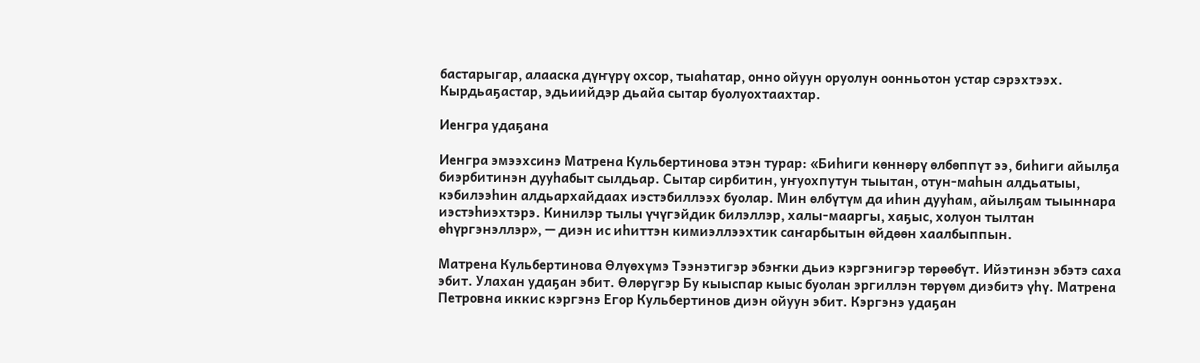бастарыгар, алааска дүҥүрү охсор, тыаһатар, онно ойуун оруолун оонньотон устар сэрэхтээх. Кырдьаҕастар, эдьиийдэр дьайа сытар буолуохтаахтар.

Иенгра удаҕана

Иенгра эмээхсинэ Матрена Кульбертинова этэн турар: «Биһиги көннөрү өлбөппүт ээ, биһиги айылҕа биэрбитинэн дууһабыт сылдьар. Сытар сирбитин, уҥуохпутун тыытан, отун-маһын алдьатыы, кэбилээһин алдьархайдаах иэстэбиллээх буолар. Мин өлбүтүм да иһин дууһам, айылҕам тыыннара иэстэһиэхтэрэ. Кинилэр тылы үчүгэйдик билэллэр, халы-мааргы, хаҕыс, холуон тылтан өһүргэнэллэр», — диэн ис иһиттэн кимиэллээхтик саҥарбытын өйдөөн хаалбыппын.

Матрена Кульбертинова Өлүөхүмэ Тээнэтигэр эбэҥки дьиэ кэргэнигэр төрөөбүт. Ийэтинэн эбэтэ саха эбит. Улахан удаҕан эбит. Өлөрүгэр Бу кыыспар кыыс буолан эргиллэн төрүөм диэбитэ үһү. Матрена Петровна иккис кэргэнэ Егор Кульбертинов диэн ойуун эбит. Кэргэнэ удаҕан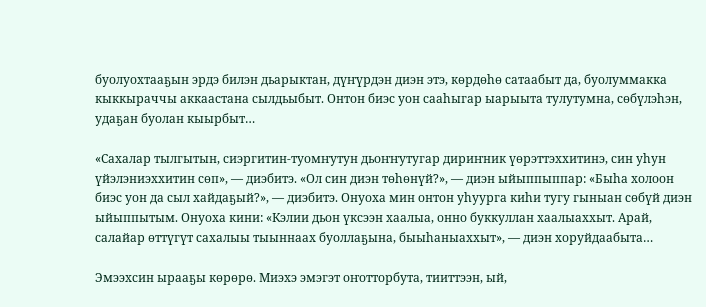буолуохтааҕын эрдэ билэн дьарыктан, дүҥүрдэн диэн этэ, көрдөһө сатаабыт да, буолуммакка кыккыраччы аккаастана сылдьыбыт. Онтон биэс уон сааһыгар ыарыыта тулутумна, сөбүлэһэн, удаҕан буолан кыырбыт…

«Сахалар тылгытын, сиэргитин-туомҥутун дьоҥҥутугар дириҥник үөрэттэххитинэ, син уһун үйэлэниэххитин сөп», — диэбитэ. «Ол син диэн төһөнүй?», — диэн ыйыппыппар: «Быһа холоон биэс уон да сыл хайдаҕый?», — диэбитэ. Онуоха мин онтон уһуурга киһи тугу гыныан сөбүй диэн ыйыппытым. Онуоха кини: «Кэлии дьон үксээн хаалыа, онно буккуллан хаалыаххыт. Арай, салайар өттүгүт сахалыы тыыннаах буоллаҕына, быыһаныаххыт», — диэн хоруйдаабыта…

Эмээхсин ырааҕы көрөрө. Миэхэ эмэгэт оҥотторбута, тииттээн, ый,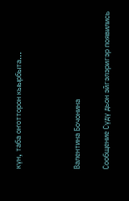күн, таба оҥотторон кыырбыта…



Валентина Бочонина

Сообщение Сүдү дьон эйгэлэригэр появились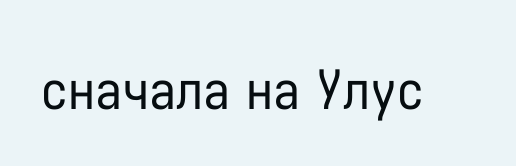сначала на Улус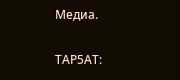Медиа.

ТАР5АТ: